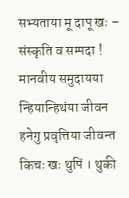सभ्यताया मू दापू खः – संस्कृति व सम्पदा ! मानवीय समुदायया न्हियान्हिथंया जीवन हनेगु प्रवृत्तिया जीवन्त किचः खः थुपिं । थुकी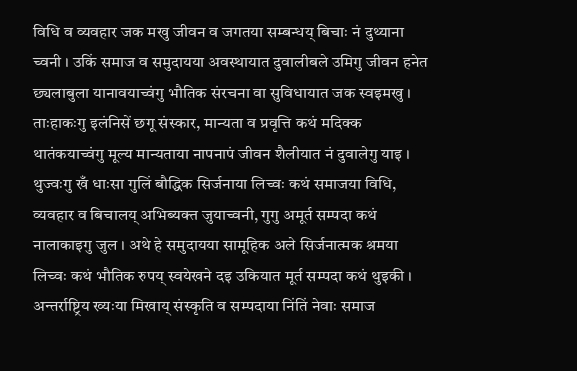विधि व व्यवहार जक मखु जीवन व जगतया सम्बन्धय् बिचाः नं दुथ्याना च्वनी । उकिं समाज व समुदायया अवस्थायात दुवालीबले उमिगु जीवन हनेत छ्यलाबुला यानावयाच्वंगु भौतिक संरचना वा सुविधायात जक स्वइमखु । ताःहाकःगु इलंनिसें छगू संस्कार, मान्यता व प्रवृत्ति कथं मदिक्क थातंकयाच्वंगु मूल्य मान्यताया नापनापं जीवन शैलीयात नं दुवालेगु याइ । थुज्वःगु खँ धाःसा गुलिं बौद्धिक सिर्जनाया लिच्वः कथं समाजया विधि, व्यवहार व बिचालय् अभिब्यक्त जुयाच्वनी, गुगु अमूर्त सम्पदा कथं नालाकाइगु जुल । अथे हे समुदायया सामूहिक अले सिर्जनात्मक श्रमया लिच्वः कथं भौतिक रुपय् स्वयेखने दइ उकियात मूर्त सम्पदा कथं थुइकी ।
अन्तर्राष्ट्रिय ख्यःया मिखाय् संस्कृति व सम्पदाया निंतिं नेवाः समाज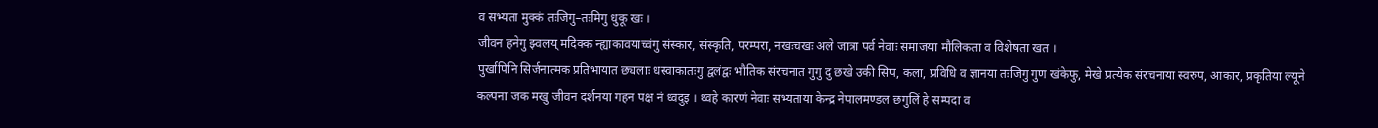व सभ्यता मुक्कं तःजिगु–तःमिगु धुकू खः ।
जीवन हनेगु झ्वलय् मदिक्क न्ह्याकावयाच्वंगु संस्कार, संस्कृति, परम्परा, नखःचखः अले जात्रा पर्व नेवाः समाजया मौलिकता व विशेषता खत ।
पुर्खापिनि सिर्जनात्मक प्रतिभायात छ्यलाः धस्वाकातःगु द्वलंद्वः भौतिक संरचनात गुगु दु छखे उकी सिप, कला, प्रविधि व ज्ञानया तःजिगु गुण खंकेफु, मेखे प्रत्येक संरचनाया स्वरुप, आकार, प्रकृतिया ल्यूने कल्पना जक मखु जीवन दर्शनया गहन पक्ष नं ध्वदुइ । थ्वहे कारणं नेवाः सभ्यताया केन्द्र नेपालमण्डल छगुलिं हे सम्पदा व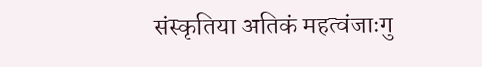संस्कृतिया अतिकं महत्वंजाःगु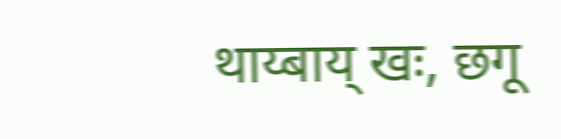थाय्बाय् खः, छगू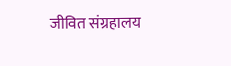जीवित संग्रहालय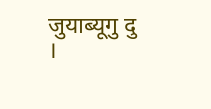जुयाब्यूगु दु ।